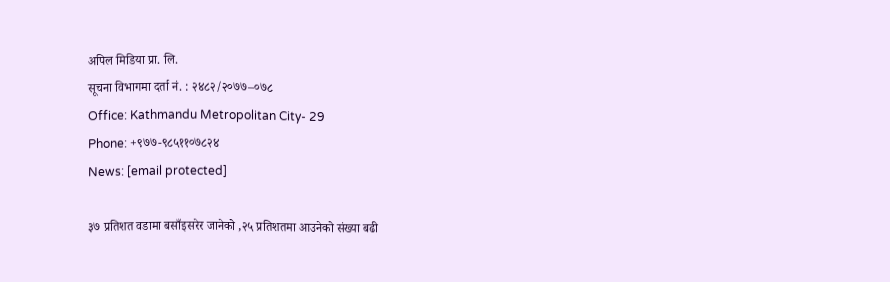अपिल मिडिया प्रा. लि.
सूचना विभागमा दर्ता नं. : २४८२/२०७७–०७८
Office: Kathmandu Metropolitan City- 29
Phone: +९७७-९८५११०७८२४
News: [email protected]

३७ प्रतिशत वडामा बसाँइसरेर जानेको ,२५ प्रतिशतमा आउनेको संख्या बढी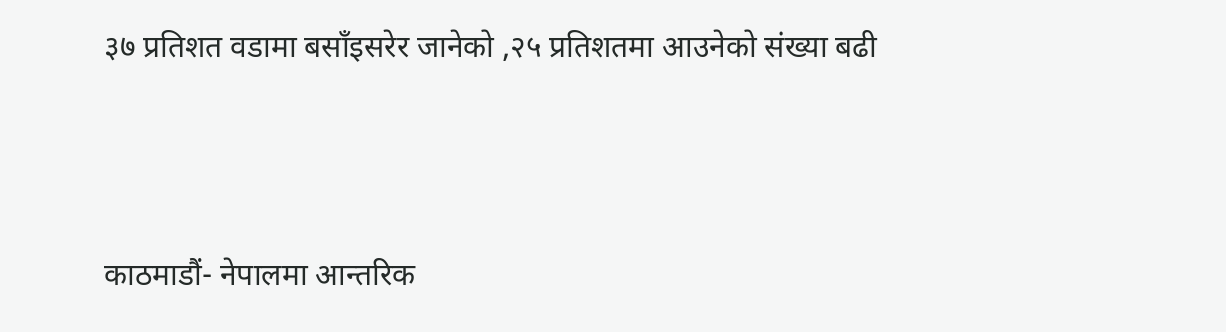३७ प्रतिशत वडामा बसाँइसरेर जानेको ,२५ प्रतिशतमा आउनेको संख्या बढी



काठमाडौं- नेपालमा आन्तरिक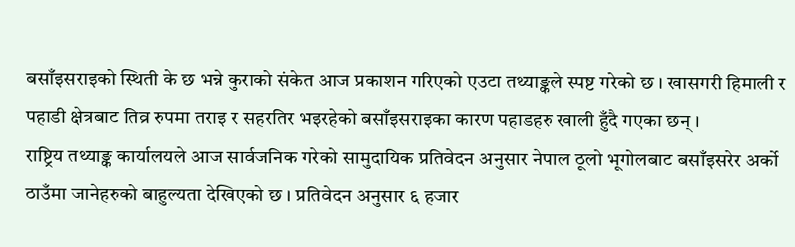बसाँइसराइको स्थिती के छ भन्ने कुराको संकेत आज प्रकाशन गरिएको एउटा तथ्याङ्कले स्पष्ट गरेको छ । खासगरी हिमाली र पहाडी क्षेत्रबाट तिव्र रुपमा तराइ र सहरतिर भइरहेको बसाँइसराइका कारण पहाडहरु खाली हुँदै गएका छन् ।
राष्ट्रिय तथ्याङ्क कार्यालयले आज सार्वजनिक गरेको सामुदायिक प्रतिवेदन अनुसार नेपाल ठूलो भूगोलबाट बसाँइसरेर अर्को ठाउँमा जानेहरुको बाहुल्यता देखिएको छ । प्रतिवेदन अनुसार ६ हजार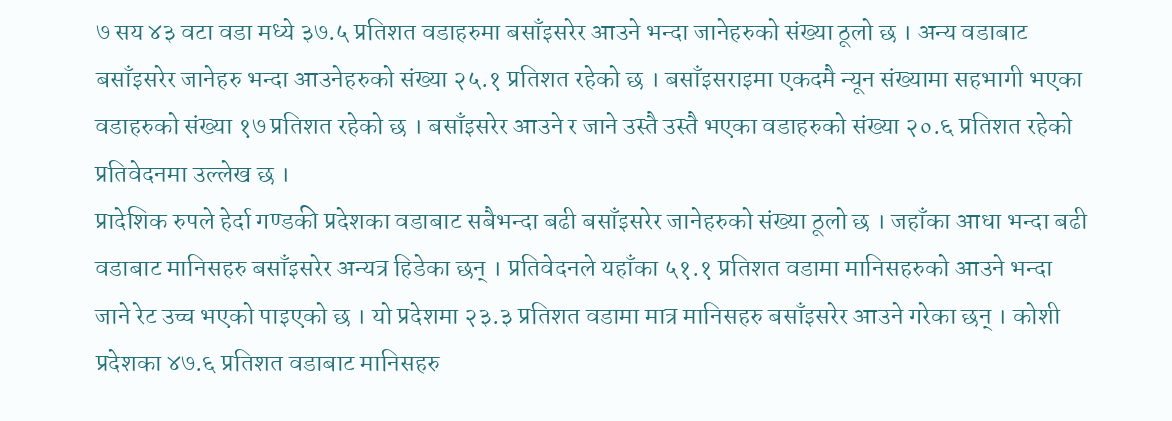७ सय ४३ वटा वडा मध्ये ३७.५ प्रतिशत वडाहरुमा बसाँइसरेर आउने भन्दा जानेहरुको संख्या ठूलो छ । अन्य वडाबाट बसाँइसरेर जानेहरु भन्दा आउनेहरुको संख्या २५.१ प्रतिशत रहेको छ । बसाँइसराइमा एकदमै न्यून संख्यामा सहभागी भएका वडाहरुको संख्या १७ प्रतिशत रहेको छ । बसाँइसरेर आउने र जाने उस्तै उस्तै भएका वडाहरुको संख्या २०.६ प्रतिशत रहेको प्रतिवेदनमा उल्लेख छ ।
प्रादेशिक रुपले हेर्दा गण्डकी प्रदेशका वडाबाट सबैभन्दा बढी बसाँइसरेर जानेहरुको संख्या ठूलो छ । जहाँका आधा भन्दा बढी वडाबाट मानिसहरु बसाँइसरेर अन्यत्र हिडेका छन् । प्रतिवेदनले यहाँका ५१.१ प्रतिशत वडामा मानिसहरुको आउने भन्दा जाने रेट उच्च भएको पाइएको छ । यो प्रदेशमा २३.३ प्रतिशत वडामा मात्र मानिसहरु बसाँइसरेर आउने गरेका छन् । कोशी प्रदेशका ४७.६ प्रतिशत वडाबाट मानिसहरु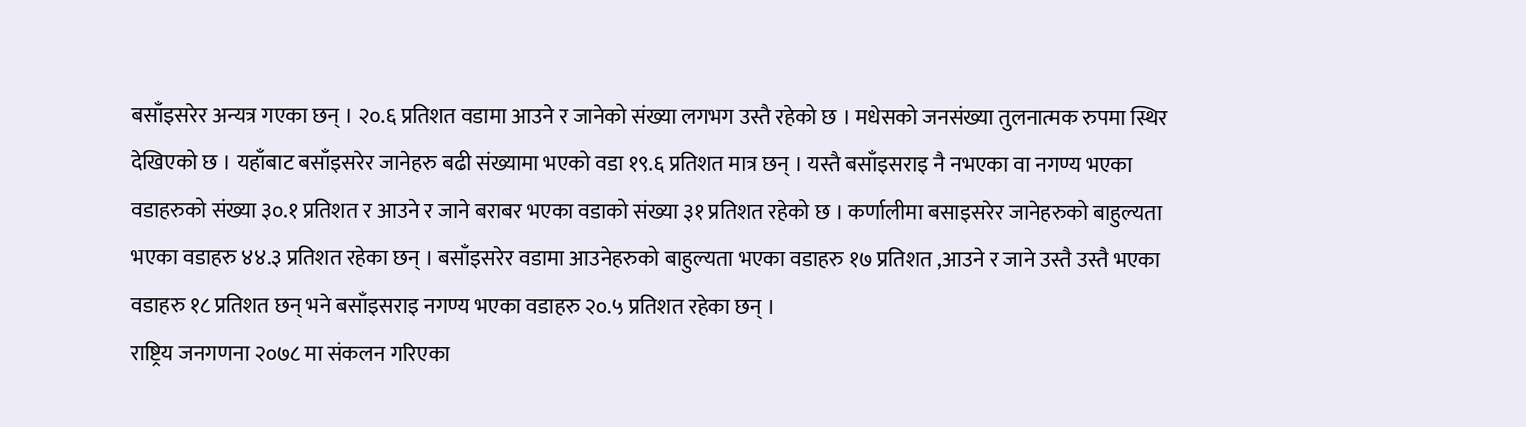बसाँइसरेर अन्यत्र गएका छन् । २०.६ प्रतिशत वडामा आउने र जानेको संख्या लगभग उस्तै रहेको छ । मधेसको जनसंख्या तुलनात्मक रुपमा स्थिर देखिएको छ । यहाँबाट बसाँइसरेर जानेहरु बढी संख्यामा भएको वडा १९.६ प्रतिशत मात्र छन् । यस्तै बसाँइसराइ नै नभएका वा नगण्य भएका वडाहरुको संख्या ३०.१ प्रतिशत र आउने र जाने बराबर भएका वडाको संख्या ३१ प्रतिशत रहेको छ । कर्णालीमा बसाइसरेर जानेहरुको बाहुल्यता भएका वडाहरु ४४.३ प्रतिशत रहेका छन् । बसाँइसरेर वडामा आउनेहरुको बाहुल्यता भएका वडाहरु १७ प्रतिशत ,आउने र जाने उस्तै उस्तै भएका वडाहरु १८ प्रतिशत छन् भने बसाँइसराइ नगण्य भएका वडाहरु २०.५ प्रतिशत रहेका छन् ।
राष्ट्रिय जनगणना २०७८ मा संकलन गरिएका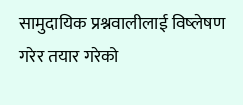सामुदायिक प्रश्नवालीलाई विष्लेषण गरेर तयार गरेको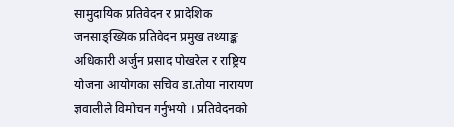सामुदायिक प्रतिवेदन र प्रादेशिक जनसाङ्ख्यिक प्रतिवेदन प्रमुख तथ्याङ्क अधिकारी अर्जुन प्रसाद पोखरेल र राष्ट्रिय योजना आयोगका सचिव डा.तोया नारायण ज्ञवालीले विमोचन गर्नुभयो । प्रतिवेदनको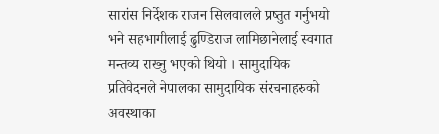सारांस निर्देशक राजन सिलवालले प्रष्तुत गर्नुभयो भने सहभागीलाई ढुण्डिराज लामिछानेलाई स्वगात मन्तव्य राख्नु भएको थियो । सामुदायिक प्रतिवेदनले नेपालका सामुदायिक संरचनाहरुको अवस्थाका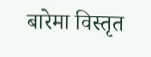बारेमा विस्तृत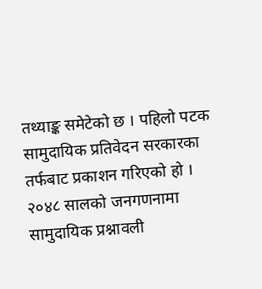तथ्याङ्क समेटेको छ । पहिलो पटक सामुदायिक प्रतिवेदन सरकारका तर्फबाट प्रकाशन गरिएको हो । २०४८ सालको जनगणनामा सामुदायिक प्रश्नावली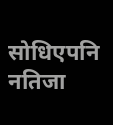सोधिएपनि नतिजा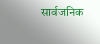सार्वजनिक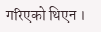गरिएको थिएन ।